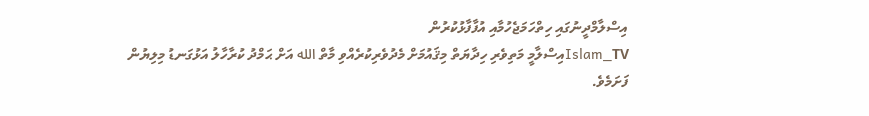އިސްލާމްދީނުގައި ހިތްހަމަޖެހުމާއި އުފާފާޅުކުރުން
Islam_TVއިސްލާމީ މަތިވެރި ހިދާޔަތް މިޤައުމަށް މެދުވެރިކުރެއްވި މާތް الله އަށް ޙަމްދު ކުރާހާލު އަޅުގަނޑު މިލިޔުން ފަށަމެވެ.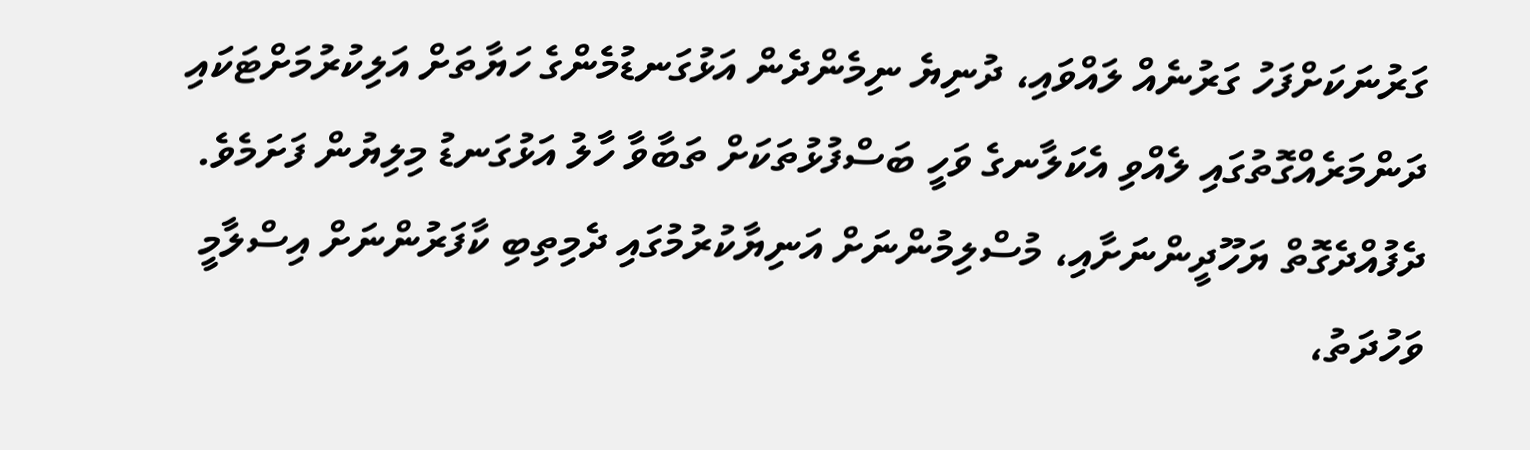ގަރުނަކަށްފަހު ގަރުނެއް ލައްވައި، ދުނިޔެ ނިމެންދެން އަޅުގަނޑުމެންގެ ހަޔާތަށް އަލިކުރުމަށްޓަކައި ދަންމަރެއްގޮތުގައި ލެއްވި އެކަލާނގެ ވަހީ ބަސްފުޅުތަކަށް ތަބާވާ ހާލު އަޅުގަނޑު މިލިޔުން ފަށަމެވެ. ދެފުއްދެގޮތް ޔަހޫދީންނަށާއި، މުސްލިމުންނަށް އަނިޔާކުރުމުގައި ދެމިތިބި ކާފަރުންނަށް އިސްލާމީ ވަހުދަތު،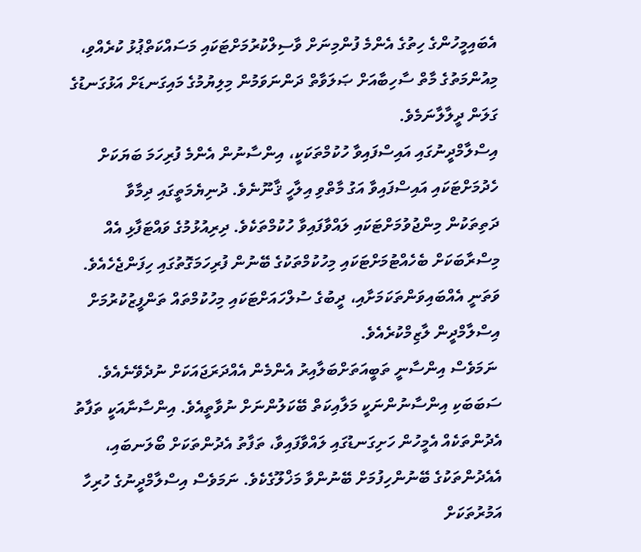އެބައިމީހުންގެ ހިތުގެ އެންމެ ފުންމިނަށް ވާސިލްކުރުމަށްޓަކައި މަސައްކަތްޕުޅު ކުރެއްވި، މިއުންމަތުގެ މާތް ސާހިބާއަށް ޞަލަވާތް ދަންނަވަމުން މިލިޔުމުގެ މައިގަނޑަށް އަޅުގަނޑުގެ ގަލަން ދީލާލާނަމެވެ.
އިސްލާމްދީނުގައި އައިސްފައިވާ ހުކުމްތަކަކީ، އިންސާނުން އެންމެ ފުރިހަމަ ބަޔަކަށް ހެދުމަށްޓަކައި އައިސްފައިވާ އަގު މާތްވި އިލާހީ ޤާނޫނެވެ. ދުނިޔެމަތީގައި ދިމާވާ ދަތިތަކުން މިންޖުވުމަށްޓަކައި ލައްވާފައިވާ ހުކުމްތަކެވެ. ދިރިއުޅުމުގެ ވައްޓަފާޅި އެއް މިސްރާބަކަށް ބެހެއްޓުމަށްޓަކައި މިހުކުމްތަކުގެ ބޭނުން ފުރިހަމަގޮތުގައި ހިފަންޖެހެއެވެ. ވަތަނީ އެއްބައިވަންތަކަމަށާއި، ދީބުގެ ސުލްހައަށްޓަކައި މިހުކުމްތައް ތަންފީޒުކުރުމަށް އިސްލާމްދީން ލާޒިމްކުރެއެވެ.
 ނަމަވެސް އިންސާނީ ތަބީއަތަށްބަލާއިރު އެންމެން އެއްދަރަޖައަކަށް ނުދެވޭނެއެވެ. ސަބަބަކި އިންސާނުންނަކީ މަލާއިކަތް ބޭކަލުންނަށް ނުވާތީއެވެ. އިންސާނާއަކީ ތަފާތު އެދުންތަކެއް އެމީހުން ހަށިގަނޑުގައި ލައްވާފައިވާ، ތަފާތު އެދުންތަކަށް ބޯލަނބައި، އެއެދުންތަކުގެ ބޭނުންހިފުމަށް ބޭނުންވާ މަޚްލޫގެކެވެ. ނަމަވެސް އިސްލާމްދީނުގެ ހުރިހާ އަމުރުތަކަށް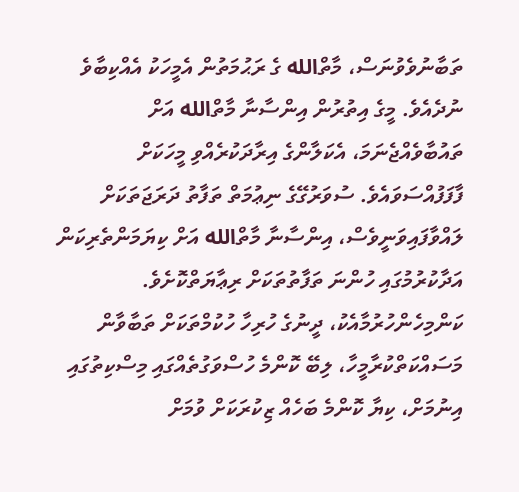ތަބާނުވެވުނަސް، މާތްالله ގެ ރަޙުމަތުން އެމީހަކު އެއްކިބާވެ ނުދެއެވެ. މީގެ އިތުރުން އިންސާނާ މާތްالله އަށް ތައުބާވެއްޖެނަމަ، އެކަލާންގެ އިރާދަކުރެއްވި މީހަކަށް ފާފަފުއްސަވައެވެ. ސުވަރުގޭގެ ނިޢުމަތް ތަފާތު ދަރަޖަތަކަށް ލައްވާފައިވަނީވެސް، އިންސާނާ މާތްالله އަށް ކިޔަމަންތެރިކަން އަދާކުރުމުގައި ހުންނަ ތަފާތުތަކަށް ރިޢާޔަތްކޮށެވެ.
ކަންމިހެންހުރުމާއެކު، ދީނުގެ ހުރިހާ ހުކުމްތަކަށް ތަބާވާން މަސައްކަތްކުރާމީހާ، ލިބޭ ކޮންމެ ހުސްވަގުތެއްގައި މިސްކިތުގައި އިނުމަށް، ކިޔާ ކޮންމެ ބަހެއް ޒިކުރަކަށް ވުމަށް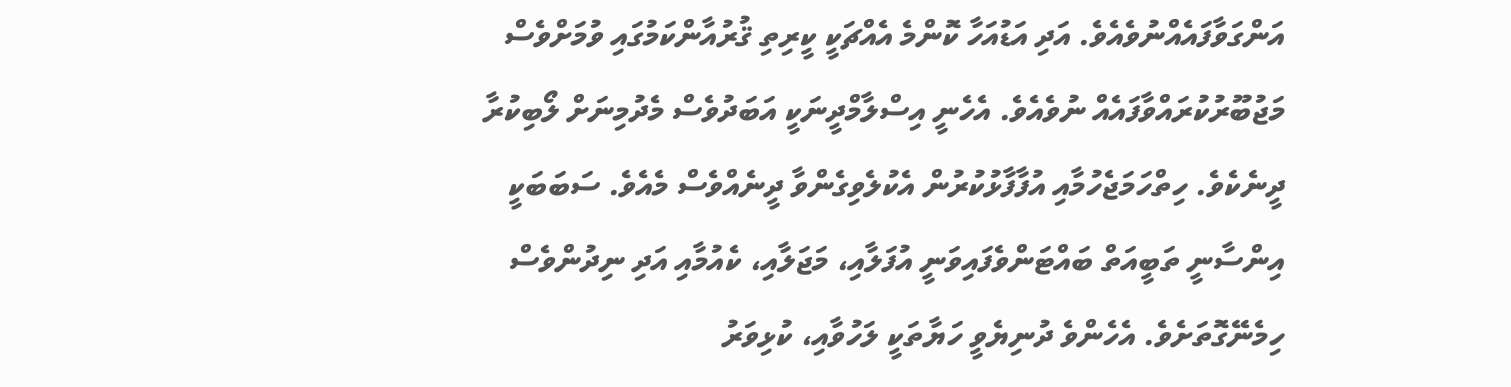އަންގަވާފައެއްނުވެއެވެ. އަދި އަޑުއަހާ ކޮންމެ އެއްޗަކީ ކީރިތި ޤުރުއާންކަމުގައި ވުމަށްވެސް މަޖުބޫރުކުރައްވާފައެއް ނުވެއެވެ. އެހެނީ އިސްލާމްދީނަކީ އަބަދުވެސް މެދުމިނަށް ލޯބިކުރާ ދީނެކެވެ. ހިތްހަމަޖެހުމާއި އުފާފާޅުކުރުން އެކުލެވިގެންވާ ދީނެއްވެސް މެއެވެ. ސަބަބަކީ އިންސާނީ ތަބީއަތް ބައްޓަންވެފައިވަނީ އުފަލާއި، މަޖަލާއި، ކެއުމާއި އަދި ނިދުންވެސް ހިމެނޭގޮތަށެވެ. އެހެންވެ ދުނިޔެވީ ހަޔާތަކީ ލަހުވާއި، ކުޅިވަރު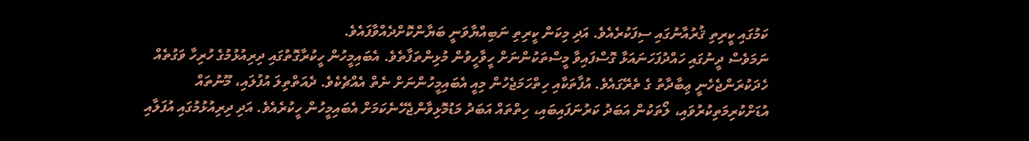ކަމުގައި ކީރިތި ޤުރުއާނުގައި ސިފަކުރެއެވެ. އަދި މިކަން ކީރިތި ނަބިއްޔާވަނީ ބަޔާންކޮށްދެއްވާފައެވެ.
ނަމަވެސް ދީނުގައި ހައްދުފަހަނައަޅާ ގޮސްފައިވާ މީސްތަކުންނަށް ހީވާހީވުން މުޅިންތަފާތެވެ. އެބައިމީހުން ހީކުރާގޮތުގައި ދިރިއުޅުމުގެ ހުރިހާ ވަގުތެއް ހެދަކުރަންޖެހެނީ ޢިބާދާތު ގެ ތެރޭގައެވެ. އުފާތަކާއި ހިތްހަމަޖެހުން މިއީ އެބައިމީހުންނަށް ނެތް އެއްޗެކެވެ. ދެއަތްތިލަ އުފުލައި، މޫނުތައް އުޑަށްކުރިމަތިކުރުވައި، ލޯތަކުން އަބަދު ކަރުނަފައިބައި، ހިތްތައް އަބަދު މަޑުމޮޅިވާންޖެހޭނެކަމަށް އެބައިމީހުން ހީކުރެއެވެ. އަދި ދިރިއުޅުމުގައި އުފަލާއި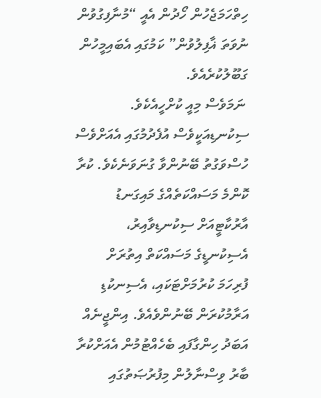ހިތްހަމަޖެހުން ހޯދުން އެއީ “މުނާފިގުވުން ނުވަތަ ޣާފިލުވުން” ކަމުގައި އެބައިމީހުން ގަބޫލުކުރެއެވެ.
 ނަމަވެސް މިއީ ކުށްހީއެކެވެ. ސިކުނޑިއަކީވެސް އުފެދުމުގައި އެއަށްވެސް ހުސްވަގުތު ބޭނުންވާ ގުނަވަނެކެވެ. ކުރާ ކޮންމެ މަސައްކަތެއްގެ މައިގަނޑު އާރުކާޓީއަށް ސިކުނޑިވާއިރު، އެސިކުނޑީގެ މަސައްކަތް އިތުރަށް ފުރިހަމަ ކުރުމަށްޓަކައި، އެސިނކުޑި އަރާމުކުރަން ބޭނުންވެއެވެ. އިންޖީނެއް އަބަދު ހިންގާފައި ބެހެއްޓުމުން އެއަށްކުރާ ބާރު ވިސްނާލުން މިފުރުޞަތުގައި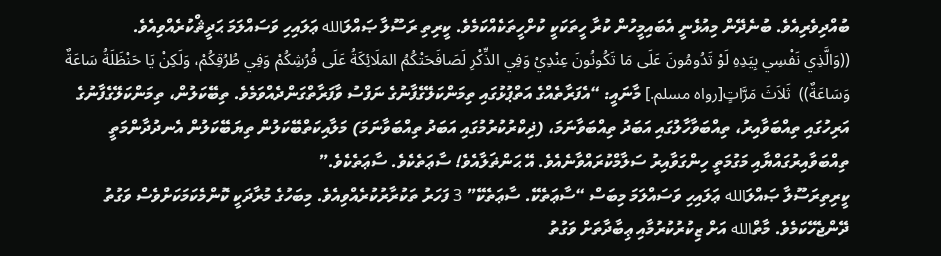ބުއްދިވެރިއެވެ. ބުނެދޭން މިއުޅެނީ އެބައިމީހުން ކުރާ ހީތަކަކީ ކުށްހީތަކެއްކަމެވެ. ކީރިތި ރަސޫލާ ޞައްލަالله ޢަލައިހި ވަސައްލަމަ ޙަދީޘްކުރެއްވިއެވެ.
((وَالَّذِي نَفْسِي بِيَدِهِ لَوْ تَدُومُونَ عَلَى مَا تَكُونُونَ عِنْدِيْ وَفِي الذِّكْرِ لَصَافَحَتْكُمُ المَلَائِكَةُ عَلَى فُرُشِكُمْ وَفِي طُرُقِكُمْ، وَلَكِنْ يَا حَنْظَلَةُ سَاعَةٌ وَسَاعَةٌ))  ثَلاَثَ مَرَّاتٍ[رواه مسلم.] މާނައީ: “އެފަރާތެއްގެ އަތްޕުޅުގައި ތިމަންކަލޭގެފާނުގެ ނަފްސު ވާފަރާތްގަންދެއްވަމެވެ. ތިބޭކަލުން، ތިމަންކަލޭގެފާނުގެ އަރިހުގައި ތިއްބަވާއިރު، ތިއްބަވާހާލުގައި އަބަދު ތިއްބަވާނަމަ، (ޛިކްރުކުރުމުގައި އަބަދު ތިއްބަވާނަމަ) މަލާއިކަތްބޭކަލުން ތިޔަބޭކަލުން އެނދުދާންމަތީ ތިއްބަވާއިރުގައްޔާއި މަގުމަތީ ހިންގަވާއިރު ސަލާމްކުރައްވާނެއެވެ. އޭ ޙަންޡަލާއެވެ! ސާޢަތެކެވެ. ސާޢަތެކެވެ.”
ކީރިތިރަސޫލާ ޞައްލަالله ޢަލައިހި ވަސައްލަމަ މިބަސް “ސާޢަތެކޭ. ސާޢަތެކޭ” 3 ފަހަރު ތަކުރާރުކުރެއްވިއެވެ. މިބަހުގެ މުރާދަކީ ކޮންމެކަމަކަށްވެސް ވަގުތު ދޭންޖެހޭކަމެވެ. މާތްالله އަށް ޒިކުރުކުރުމާއި ޢިބާދާތަށް ވަގުތު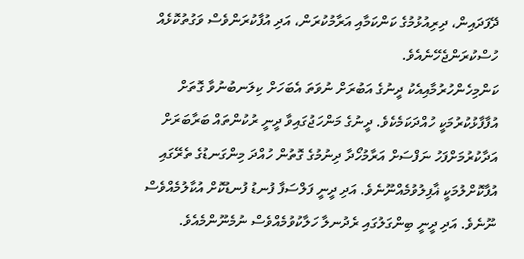ދޭފަދައިން، ދިރިއުޅުމުގެ ކަންކަމާއި އަރާމުކުރަން، އަދި އުފާކުރަންވެސް ވަގުތުކޮޅެއް ހުސްކުރަންޖެހޭނެއެވެ.
ކަންމިހެންހުރުމާއިއެކު ދީނުގެ އަބުރަށް ނުވަތަ އެބަހަށް ކިލަނބުނުވާ ގޮތަށް އުފާފާޅުކުރުމަކީ ހުއްދަކަމެކެވެ. ދީނުގެ މަންހަޖުގައިވާ ދީނީ ރުކުންތައް ބަރާބަރަށް އަދާކުރުމަށްފަހު ނަފްސަށް އަރާމުހޯދާ ދިނުމުގެ ގޮތުން ހުއްދަ މިންގަނޑުގެ ތެރޭގައި އުފާކޮށްލުމަކީ ޣާފިލުވުމެއްނޫނެވެ. އަދި ދީނީ ފަލްސަފާ ފުނޑު ފުނޑުކޮށް އުކާލުމެއްވެސް ނޫނެވެ. އަދި ދީނީ ބިންގަލުގައި ރެދުނލާ ހަލާކުވުމެއްވެސް ނުމެނޫންމެއެވެ.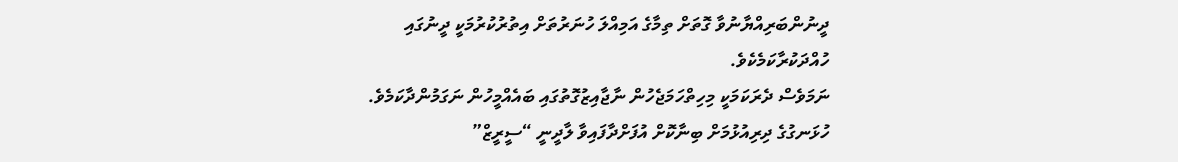ދީނުންބަރިއްޔާނުވާ ގޮތަށް ތިމާގެ އަމިއްލަ ހުނަރުތަށް އިތުރުކުރުމަކީ ދީނުގައި ހުއްދަކުރާކަމެކެވެ.
ނަމަވެސް ދެރަކަމަކީ މިހިތްހަމަޖެހުން ނާޖާއިޒުގޮތުގައި ބައެއްމީހުން ނަގަމުންދާކަމެވެ. ހުޅަނގުގެ ދިރިއުޅުމަށް ބިނާކޮށް އުފަށްދާފައިވާ ލާދީނީ “ސީރީޒް”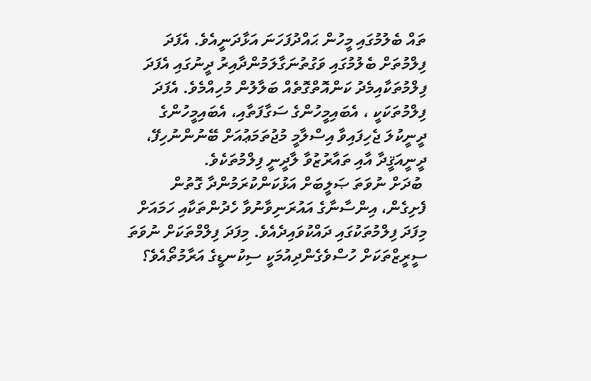ތައް ބެލުމުގައި މީހުން ޙައްދުފަހަނަ އަޅާދަނީއެވެ. އެފަދަ ފިލްމުތަށް ބެލުމުގައި ވަގުތުނަގާލަމުންދާއިރު ދީނުގައި އެފަދަ ފިލްމުތަކާއިމެދު ކަންއޮތްގޮތެއް ބަލާލުން މުހިއްމެވެ. އެފަދަ ފިލްމުތަކަކީ ، އެބައިމީހުންގެ ސަގާފަތާއި، އެބައިމީހުންގެ ދީނީކުލަ ޖެހިފައިވާ އިސްލާމީ މުޖުތަމަޢުއަށް ބޭނުންނުހިފޭ، ދީނީއަޤީދާ އާއި ތައާރުޒުވާ ލާދީނީ ފިލްމުތަކެވެ.
 ބުދަށް ނުވަތަ ޞަލީބަށް އަޅުކަންކުރަމުންދާ ގޮތުން ފެށިގެން، އިންސާނާގެ އައުރަނިވާނުވާ ހެދުންތަކާއި ހަމައަށް މިފަދަ ފިލްމުތަކުގައި ދައްކުވައިދެއެވެ. މިފަދަ ފިލްމްތަކަށް ނުވަތަ ސީރީޒްތަކަށް ހުސްވެގެންދިއުމަކީ ސިކުނޑީގެ އަރާމުތޯއެވެ؟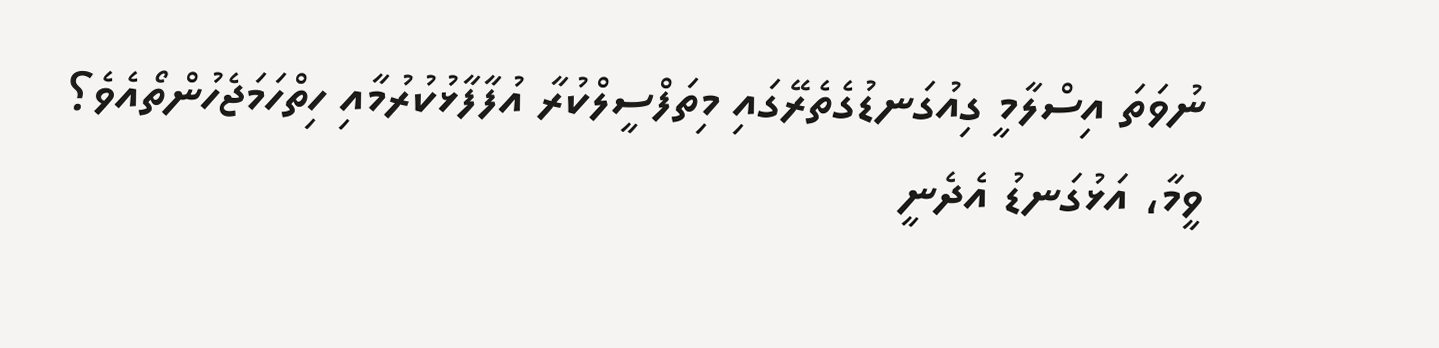ނުވަތަ އިސްލާމީ ގިއުގަނޑުގެތެރޭގައި މިތަފްސީލްކުރާ އުފާފާޅުކުރުމާއި ހިތްހަމަޖެހުންތޯއެވެ؟
ވީމާ، އަޅުގަނޑު އެދެނީ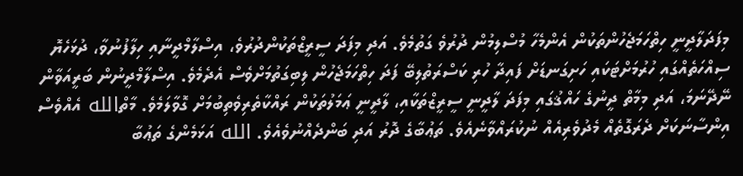މިފަދަލާދީނީ ހިތްހަމަޖެހުންތަކުން އެންމެހާ މުސްލިމުން ދުރުވެ ގަތުމެވެ. އަދި މިފަދަ ސީރީޒްތަކުންދުރުވެ، އިސްލާމްދީނާއި ހިލާފުނުވާ، ދުޅަހެޔޮ ސިއްހަތެއްގައި ހުރުމަށްޓަކައި ހަށިގަނޑަށް ފައިދާ ހުރި ކަސްރަތުލިބޭ ފަދަ ހިތްހަމަޖެހުން ލިބިގަތުމަށްވެސް އެދެމެވެ. އިސްލާމްދީނުން ބަރީއަވާން ނޭދޭނަމަ، އަދި މިމާތް ދީނުގެ ހައްޤުގައި މިފަދަ ލާދީނީ ސީރީޒްތަކާއި، ލާދީނީ ޢަމަލުތަކުން ރައްކާތެރިވެތިބުމަށް ގޮވާލަމެވެ. މާތްالله އެއްވެސް އިންސާނަކަށް ދެރަގޮތެއް މެދުވެރިއެއް ނުކުރައްވާނެއެވެ. ތަޢުބާގެ ދޮރު އަދި ބަންދެއްނުވެއެވެ. الله އަޅަމެންގެ ތަޢުބާ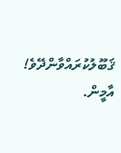ޤަބޫލުކުރައްވާންދޭވެ! އާމީން.